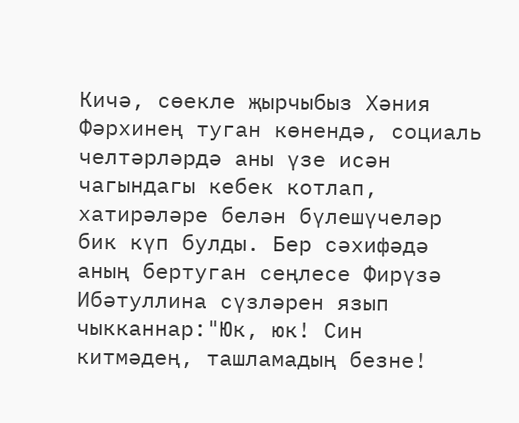Кичә, сөекле җырчыбыз Хәния Фәрхинең туган көнендә, социаль челтәрләрдә аны үзе исән чагындагы кебек котлап, хатирәләре белән бүлешүчеләр бик күп булды. Бер сәхифәдә аның бертуган сеңлесе Фирүзә Ибәтуллина сүзләрен язып чыкканнар:"Юк, юк! Син китмәдең, ташламадың безне!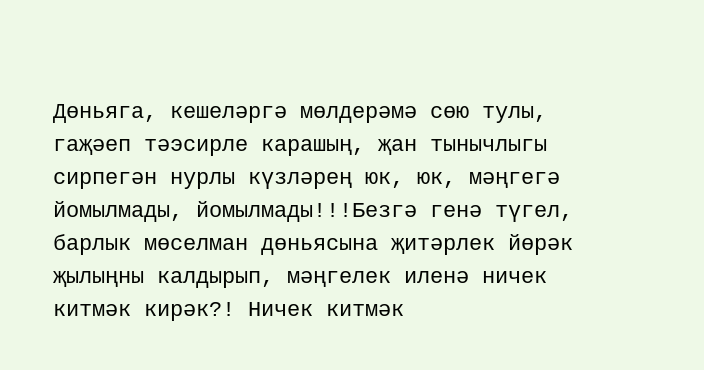Дөньяга, кешеләргә мөлдерәмә сөю тулы, гаҗәеп тәэсирле карашың, җан тынычлыгы сирпегән нурлы күзләрең юк, юк, мәңгегә йомылмады, йомылмады!!!Безгә генә түгел, барлык мөселман дөньясына җитәрлек йөрәк җылыңны калдырып, мәңгелек иленә ничек китмәк кирәк?! Ничек китмәк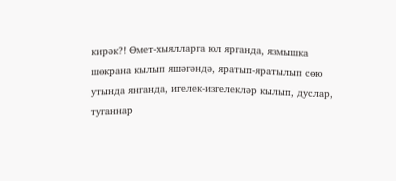кирәк?! Өмет-хыялларга юл ярганда, язмышка шөкрана кылып яшәгәндә, яратып-яратылып сөю утында янганда, игелек-изгелекләр кылып, дуслар, туганнар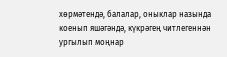хөрмәтендә, балалар, оныклар назында коенып яшәгәндә, күкрәгең читлегеннән ургылып моңнар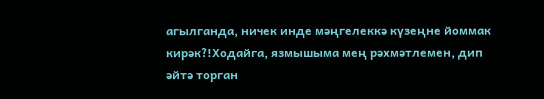агылганда, ничек инде мәңгелеккә күзеңне йоммак кирәк?!Ходайга, язмышыма мең рәхмәтлемен, дип әйтә торган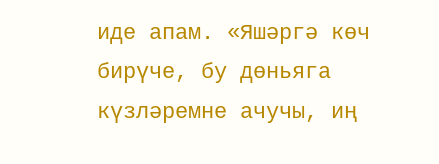иде апам. «Яшәргә көч бирүче, бу дөньяга күзләремне ачучы, иң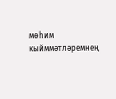мөһим кыйммәтләремнең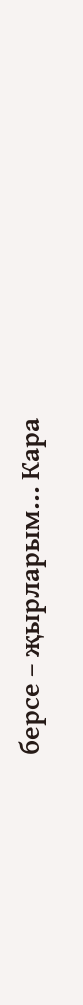берсе – җырларым... Кара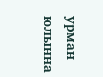урман юлынна